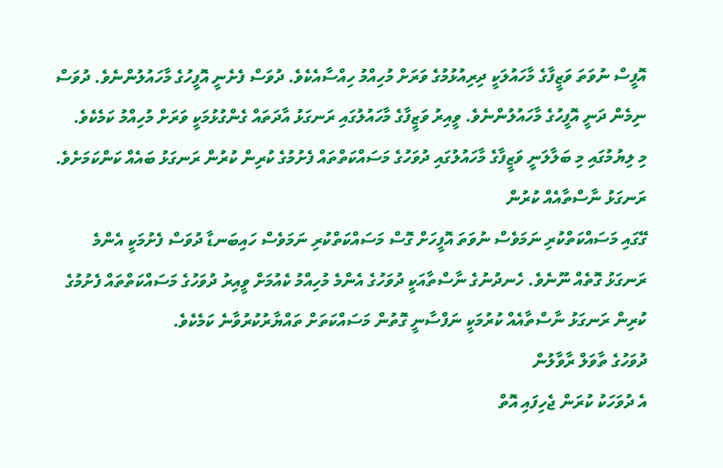އޮފީސް ނުވަތަ ވަޒީފާގެ މާހައުލަކީ ދިރިއުޅުމުގެ ވަރަށް މުހިއްމު ހިއްސާއެކެވެ. ދުވަސް ފެށެނީ އޮފީހުގެ މާހައުލުންނެވެ. ދުވަސް ނިމެން ދަނީ އޮފީހުގެ މާހައުލުންނެވެ. ވީއިރު ވަޒީފާގެ މާހައުލުގައި ރަނގަޅު އާދަތައް ގެންގުޅުމަކީ ވަރަށް މުހިއްމު ކަމެކެވެ.
މި ލިޔުމުގައި މި ބަލާލަނީ ވަޒީފާގެ މާހައުލުގައި ދުވަހުގެ މަސައްކަތްތައް ފެށުމުގެ ކުރިން ކުރުން ރަނގަޅު ބައެއް ކަންކަމަށެވެ.
ރަނގަޅު ނާސްތާއެއް ކުރުން
ގޭގައި މަސައްކަތްކުރި ނަމަވެސް ނުވަތަ އޮފީހަށް ގޮސް މަސައްކަތްކުރި ނަމަވެސް ހައިބަނޑާ ދުވަސް ފެށުމަކީ އެންމެ ރަނގަޅު ގޮތެއް ނޫނެވެ. ހެނދުނުގެ ނާސްތާއަކީ ދުވަހުގެ އެންމެ މުހިއްމު ކެއުމަށް ވީއިރު ދުވަހުގެ މަސައްކަތްތައް ފެށުމުގެ ކުރިން ރަނގަޅު ނާސްތާއެއް ކުރުމަކީ ނަފްސާނީ ގޮތުން މަސައްކަތަށް ތައްޔާރުކުރުވާނެ ކަމެކެވެ.
ދުވަހުގެ ތާވަލް ރާވާލުން
އެ ދުވަހަކު ކުރަން ޖެހިފައި އޮތް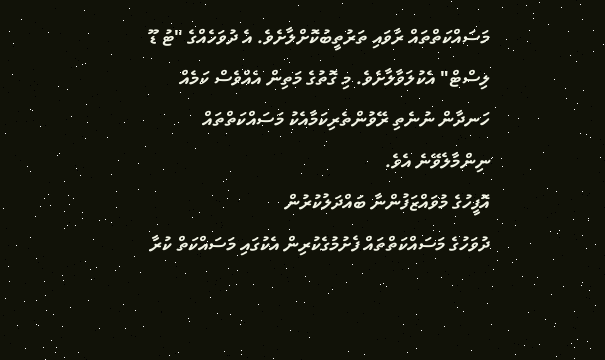މަސައްކަތްތައް ރާވައި ތަރުތީބުކޮށްލާށެވެ. އެ ދުވަހެއްގެ "ޓު ޑޫ ލިސްޓް" އެކުލަވާލާށެވެ. މި ގޮތުގެ މަތިން އެއްވެސް ކަމެއް ހަނދާން ނުނެތި ރޭވުންތެރިކަމާއެކު މަސައްކަތްތައް ނިންމާލެވޭނެ އެވެ.
އޮފީހުގެ މުވައްޒަފުންނާ ބައްދަލުކުރުން
ދުވަހުގެ މަސައްކަތްތައް ފެށުމުގެކުރިން އެކުގައި މަސައްކަތް ކުރާ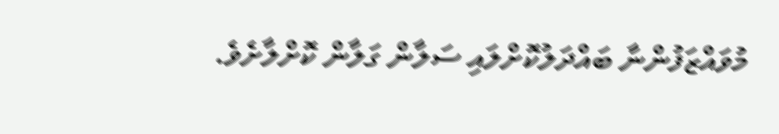މުވައްޒަފުންނާ ބައްދަލުކޮށްލައި ސަލާން ގަލާން ކޮށްލާށެވެ.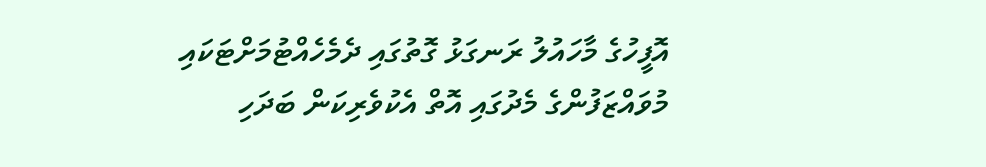އޮފީހުގެ މާހައުލު ރަނގަޅު ގޮތުގައި ދެމެހެއްޓުމަށްޓަކައި މުވައްޒަފުންގެ މެދުގައި އޮތް އެކުވެރިކަން ބަދަހި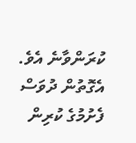ކުރަންވާނެ އެވެ. އެގޮތުން ދުވަސް ފެށުމުގެ ކުރިން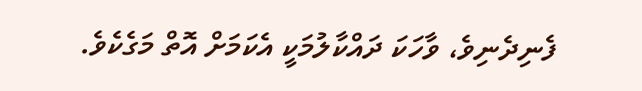ފެނިދެނިވެ، ވާހަކަ ދައްކާލުމަކީ އެކަމަށް އޮތް މަގެކެވެ.